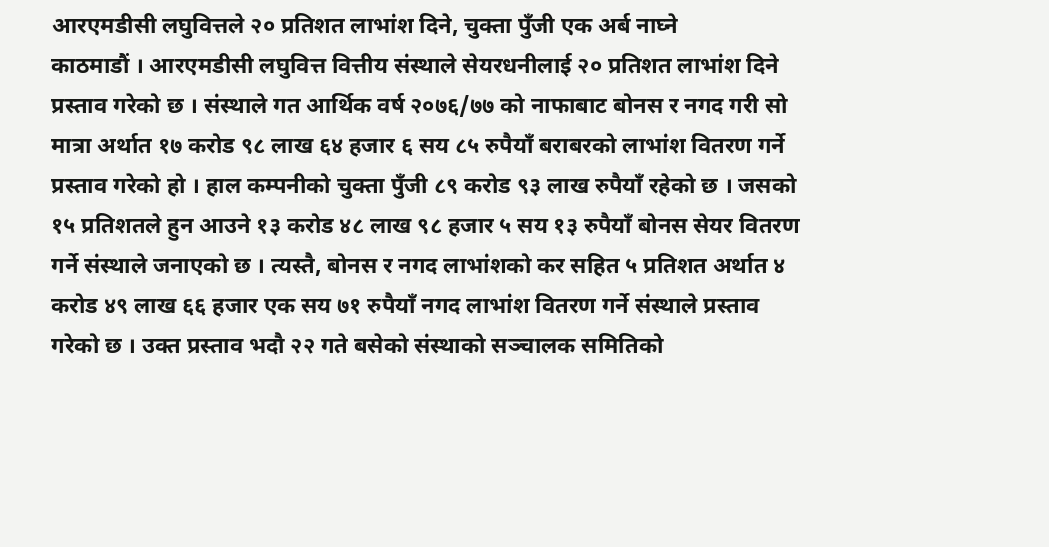आरएमडीसी लघुवित्तले २० प्रतिशत लाभांश दिने, चुक्ता पुँजी एक अर्ब नाघ्ने
काठमाडौं । आरएमडीसी लघुवित्त वित्तीय संस्थाले सेयरधनीलाई २० प्रतिशत लाभांश दिने प्रस्ताव गरेको छ । संस्थाले गत आर्थिक वर्ष २०७६/७७ को नाफाबाट बोनस र नगद गरी सो मात्रा अर्थात १७ करोड ९८ लाख ६४ हजार ६ सय ८५ रुपैयाँ बराबरको लाभांश वितरण गर्ने प्रस्ताव गरेको हो । हाल कम्पनीको चुक्ता पुँजी ८९ करोड ९३ लाख रुपैयाँ रहेको छ । जसको १५ प्रतिशतले हुन आउने १३ करोड ४८ लाख ९८ हजार ५ सय १३ रुपैयाँ बोनस सेयर वितरण गर्ने संस्थाले जनाएको छ । त्यस्तै, बोनस र नगद लाभांशको कर सहित ५ प्रतिशत अर्थात ४ करोड ४९ लाख ६६ हजार एक सय ७१ रुपैयाँ नगद लाभांश वितरण गर्ने संस्थाले प्रस्ताव गरेको छ । उक्त प्रस्ताव भदौ २२ गते बसेको संस्थाको सञ्चालक समितिको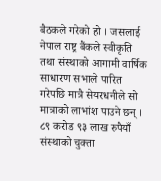बैठकले गरेको हो । जसलाई नेपाल राष्ट्र बैंकले स्वीकृति तथा संस्थाको आगामी वार्षिक साधारण सभाले पारित गरेपछि मात्रै सेयरधनीले सो मात्राको लाभांश पाउने छन् । ८९ करोड ९३ लाख रुपैयाँ संस्थाको चुक्ता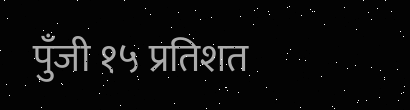पुँजी १५ प्रतिशत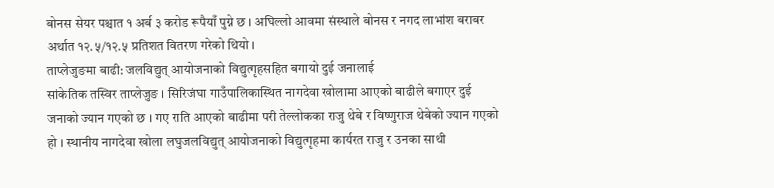बोनस सेयर पश्चात १ अर्ब ३ करोड रूपैयाँ पुग्ने छ । अघिल्लो आवमा संस्थाले बोनस र नगद लाभांश बराबर अर्थात १२.५/१२.५ प्रतिशत वितरण गरेको थियो ।
ताप्लेजुङमा बाढी: जलविद्युत् आयोजनाको विद्युत्गृहसहित बगायो दुई जनालाई
सांकेतिक तस्विर ताप्लेजुङ । सिरिजंघा गाउँपालिकास्थित नागदेवा खोलामा आएको बाढीले बगाएर दुई जनाको ज्यान गएको छ । गए राति आएको बाढीमा परी तेल्लोकका राजु थेबे र विष्णुराज थेबेको ज्यान गएको हो । स्थानीय नागदेवा खोला लघुजलविद्युत् आयोजनाको विद्युत्गृहमा कार्यरत राजु र उनका साथी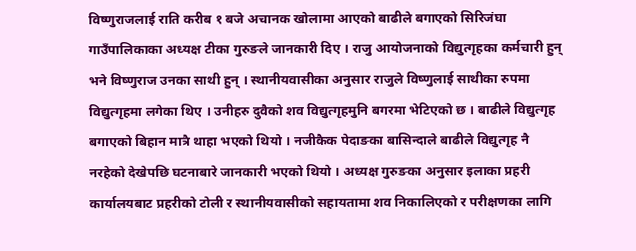विष्णुराजलाई राति करीब १ बजे अचानक खोलामा आएको बाढीले बगाएको सिरिजंघा गाउँपालिकाका अध्यक्ष टीका गुरुङले जानकारी दिए । राजु आयोजनाको विद्युत्गृहका कर्मचारी हुन् भने विष्णुराज उनका साथी हुन् । स्थानीयवासीका अनुसार राजुले विष्णुलाई साथीका रुपमा विद्युत्गृहमा लगेका थिए । उनीहरु दुवैको शव विद्युत्गृहमुनि बगरमा भेटिएको छ । बाढीले विद्युत्गृह बगाएको बिहान मात्रै थाहा भएको थियो । नजीकैक पेदाङका बासिन्दाले बाढीले विद्युत्गृह नै नरहेको देखेपछि घटनाबारे जानकारी भएको थियो । अध्यक्ष गुरुङका अनुसार इलाका प्रहरी कार्यालयबाट प्रहरीको टोली र स्थानीयवासीको सहायतामा शव निकालिएको र परीक्षणका लागि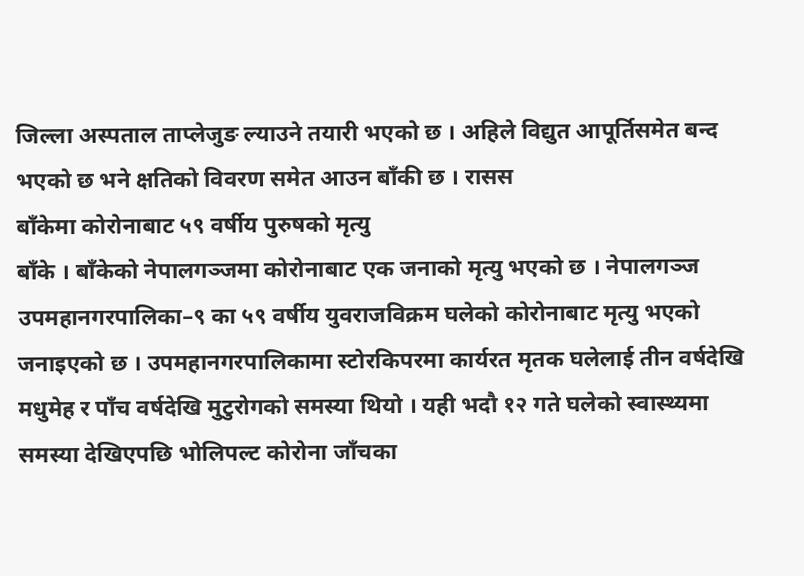जिल्ला अस्पताल ताप्लेजुङ ल्याउने तयारी भएको छ । अहिले विद्युत आपूर्तिसमेत बन्द भएको छ भने क्षतिको विवरण समेत आउन बाँकी छ । रासस
बाँकेमा कोरोनाबाट ५९ वर्षीय पुरुषको मृत्यु
बाँके । बाँकेको नेपालगञ्जमा कोरोनाबाट एक जनाको मृत्यु भएको छ । नेपालगञ्ज उपमहानगरपालिका–९ का ५९ वर्षीय युवराजविक्रम घलेको कोरोनाबाट मृत्यु भएको जनाइएको छ । उपमहानगरपालिकामा स्टोरकिपरमा कार्यरत मृतक घलेलाई तीन वर्षदेखि मधुमेह र पाँच वर्षदेखि मुटुरोगको समस्या थियो । यही भदौ १२ गते घलेको स्वास्थ्यमा समस्या देखिएपछि भोलिपल्ट कोरोना जाँचका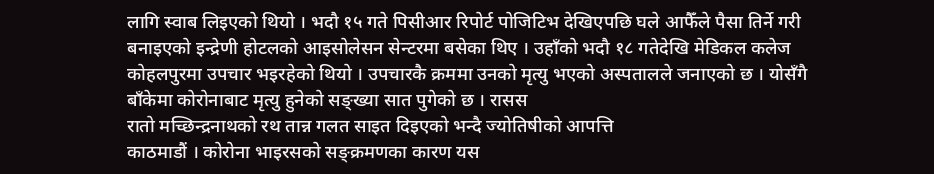लागि स्वाब लिइएको थियो । भदौ १५ गते पिसीआर रिपोर्ट पोजिटिभ देखिएपछि घले आफैँले पैसा तिर्ने गरी बनाइएको इन्द्रेणी होटलको आइसोलेसन सेन्टरमा बसेका थिए । उहाँको भदौ १८ गतेदेखि मेडिकल कलेज कोहलपुरमा उपचार भइरहेको थियो । उपचारकै क्रममा उनको मृत्यु भएको अस्पतालले जनाएको छ । योसँगै बाँकेमा कोरोनाबाट मृत्यु हुनेको सङ्ख्या सात पुगेको छ । रासस
रातो मच्छिन्द्रनाथको रथ तान्न गलत साइत दिइएको भन्दै ज्योतिषीको आपत्ति
काठमाडौं । कोरोना भाइरसको सङ्क्रमणका कारण यस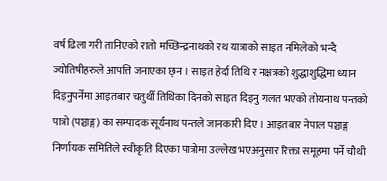वर्ष ढिला गरी तानिएको रातो मच्छिन्द्रनाथको रथ यात्राको साइत नमिलेको भन्दै ज्योतिषीहरुले आपत्ति जनाएका छ्न । साइत हेर्दा तिथि र नक्षत्रको शुद्धाशुद्धिमा ध्यान दिइनुपर्नेमा आइतबार चतुर्थी तिथिका दिनको साइत दिइनु गलत भएको तोयनाथ पन्तको पात्रो (पञ्चाङ्ग) का सम्पादक सूर्यनाथ पन्तले जानकारी दिए । आइतबार नेपाल पञ्चाङ्ग निर्णायक समितिले स्वीकृति दिएका पात्रोमा उल्लेख भएअनुसार रिक्ता समूहमा पर्ने चौथी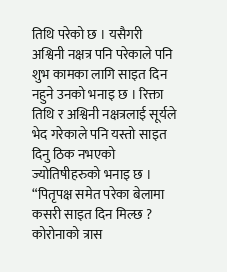तिथि परेको छ । यसैगरी अश्विनी नक्षत्र पनि परेकाले पनि शुभ कामका लागि साइत दिन नहुने उनको भनाइ छ । रिक्ता तिथि र अश्विनी नक्षत्रलाई सूर्यले भेद गरेकाले पनि यस्तो साइत दिनु ठिक नभएको ज्योतिषीहरुको भनाइ छ । “पितृपक्ष समेत परेका बेलामा कसरी साइत दिन मिल्छ ? कोरोनाको त्रास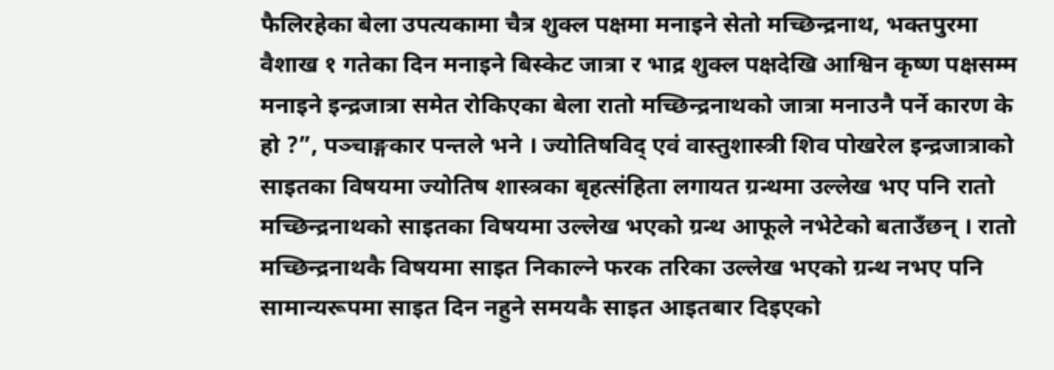फैलिरहेका बेला उपत्यकामा चैत्र शुक्ल पक्षमा मनाइने सेतो मच्छिन्द्रनाथ, भक्तपुरमा वैशाख १ गतेका दिन मनाइने बिस्केट जात्रा र भाद्र शुक्ल पक्षदेखि आश्विन कृष्ण पक्षसम्म मनाइने इन्द्रजात्रा समेत रोकिएका बेला रातो मच्छिन्द्रनाथको जात्रा मनाउनै पर्ने कारण के हो ?”, पञ्चाङ्गकार पन्तले भने । ज्योतिषविद् एवं वास्तुशास्त्री शिव पोखरेल इन्द्रजात्राको साइतका विषयमा ज्योतिष शास्त्रका बृहत्संहिता लगायत ग्रन्थमा उल्लेख भए पनि रातो मच्छिन्द्रनाथको साइतका विषयमा उल्लेख भएको ग्रन्थ आफूले नभेटेको बताउँछन् । रातो मच्छिन्द्रनाथकै विषयमा साइत निकाल्ने फरक तरिका उल्लेख भएको ग्रन्थ नभए पनि सामान्यरूपमा साइत दिन नहुने समयकै साइत आइतबार दिइएको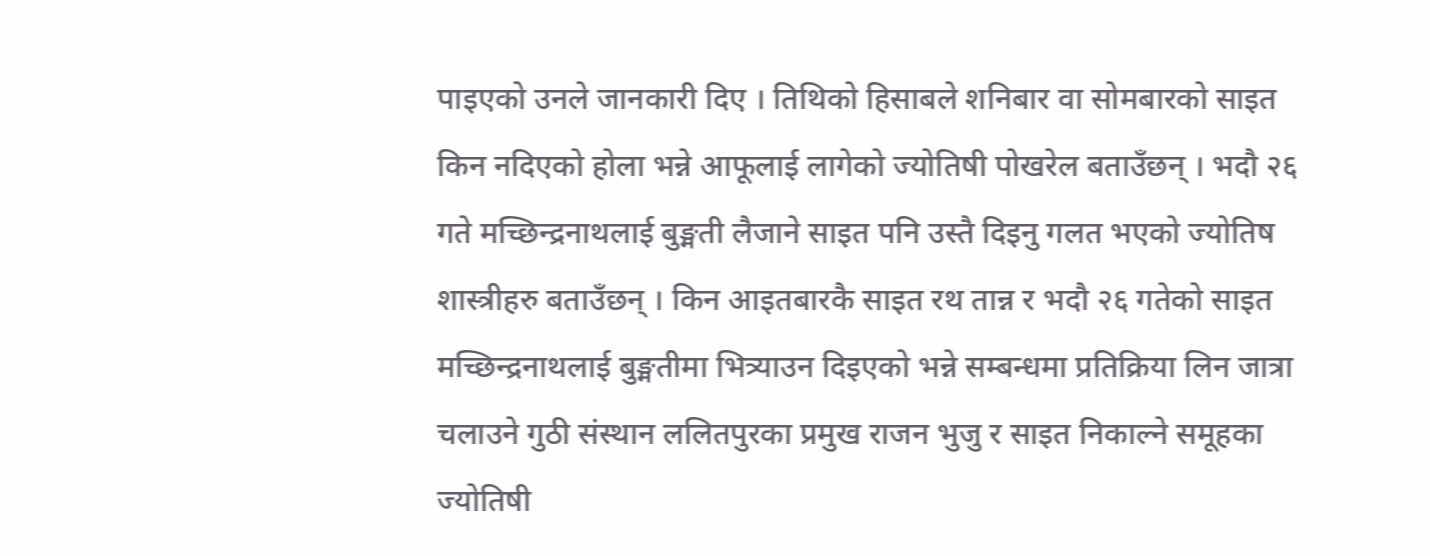पाइएको उनले जानकारी दिए । तिथिको हिसाबले शनिबार वा सोमबारको साइत किन नदिएको होला भन्ने आफूलाई लागेको ज्योतिषी पोखरेल बताउँछन् । भदौ २६ गते मच्छिन्द्रनाथलाई बुङ्मती लैजाने साइत पनि उस्तै दिइनु गलत भएको ज्योतिष शास्त्रीहरु बताउँछन् । किन आइतबारकै साइत रथ तान्न र भदौ २६ गतेको साइत मच्छिन्द्रनाथलाई बुङ्मतीमा भित्र्याउन दिइएको भन्ने सम्बन्धमा प्रतिक्रिया लिन जात्रा चलाउने गुठी संस्थान ललितपुरका प्रमुख राजन भुजु र साइत निकाल्ने समूहका ज्योतिषी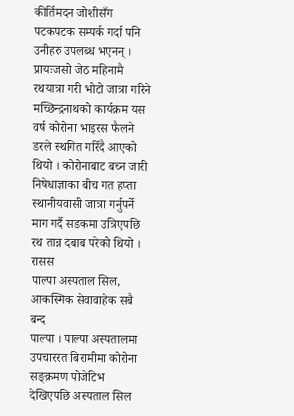कीर्तिमदन जोशीसँग पटकपटक सम्पर्क गर्दा पनि उनीहरु उपलब्ध भएनन् । प्रायःजसो जेठ महिनामै रथयात्रा गरी भोटो जात्रा गरिने मच्छिन्द्रनाथको कार्यक्रम यस वर्ष कोरोना भाइरस फैलने डरले स्थगित गरिँदै आएको थियो । कोरोनाबाट बच्न जारी निषेधाज्ञाका बीच गत हप्ता स्थानीयवासी जात्रा गर्नुपर्ने माग गर्दै सडकमा उत्रिएपछि रथ तान्न दबाब परेको थियो । रासस
पाल्पा अस्पताल सिल, आकस्मिक सेवावाहेक सबै बन्द
पाल्पा । पाल्पा अस्पतालमा उपचाररत बिरामीमा कोरोना सङ्क्रमण पोजेटिभ देखिएपछि अस्पताल सिल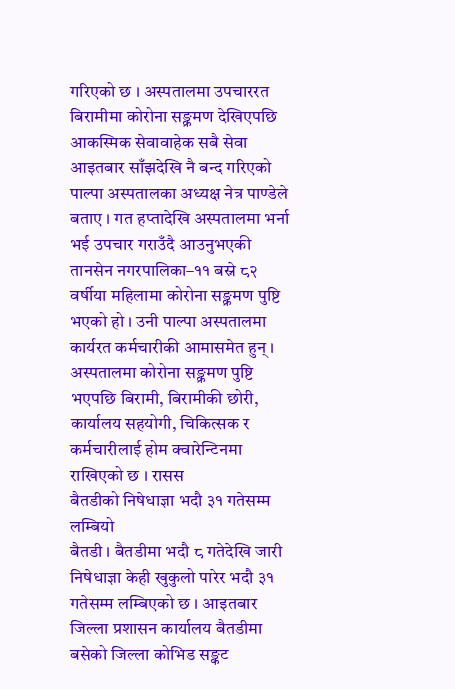गरिएको छ । अस्पतालमा उपचाररत बिरामीमा कोरोना सङ्क्रमण देखिएपछि आकस्मिक सेवावाहेक सबै सेवा आइतबार साँझदेखि नै बन्द गरिएको पाल्पा अस्पतालका अध्यक्ष नेत्र पाण्डेले बताए । गत हप्तादेखि अस्पतालमा भर्ना भई उपचार गराउँदै आउनुभएकी तानसेन नगरपालिका–११ बस्ने ८२ वर्षीया महिलामा कोरोना सङ्क्रमण पुष्टि भएको हो । उनी पाल्पा अस्पतालमा कार्यरत कर्मचारीकी आमासमेत हुन् । अस्पतालमा कोरोना सङ्क्रमण पुष्टि भएपछि बिरामी, बिरामीकी छोरी, कार्यालय सहयोगी, चिकित्सक र कर्मचारीलाई होम क्वारेन्टिनमा राखिएको छ । रासस
बैतडीको निषेधाज्ञा भदौ ३१ गतेसम्म लम्बियो
बैतडी । बैतडीमा भदौ ८ गतेदेखि जारी निषेधाज्ञा केही खुकुलो पारेर भदौ ३१ गतेसम्म लम्बिएको छ । आइतबार जिल्ला प्रशासन कार्यालय बैतडीमा बसेको जिल्ला कोभिड सङ्कट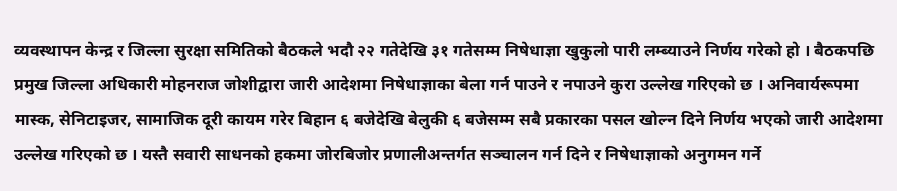व्यवस्थापन केन्द्र र जिल्ला सुरक्षा समितिको बैठकले भदौ २२ गतेदेखि ३१ गतेसम्म निषेधाज्ञा खुकुलो पारी लम्ब्याउने निर्णय गरेको हो । बैठकपछि प्रमुख जिल्ला अधिकारी मोहनराज जोशीद्वारा जारी आदेशमा निषेधाज्ञाका बेला गर्न पाउने र नपाउने कुरा उल्लेख गरिएको छ । अनिवार्यरूपमा मास्क, सेनिटाइजर, सामाजिक दूरी कायम गरेर बिहान ६ बजेदेखि बेलुकी ६ बजेसम्म सबै प्रकारका पसल खोल्न दिने निर्णय भएको जारी आदेशमा उल्लेख गरिएको छ । यस्तै सवारी साधनको हकमा जोरबिजोर प्रणालीअन्तर्गत सञ्चालन गर्न दिने र निषेधाज्ञाको अनुगमन गर्ने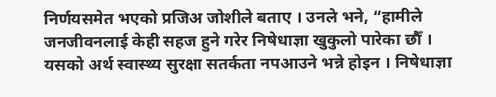निर्णयसमेत भएको प्रजिअ जोशीले बताए । उनले भने, “हामीले जनजीवनलाई केही सहज हुने गरेर निषेधाज्ञा खुकुलो पारेका छौँ । यसको अर्थ स्वास्थ्य सुरक्षा सतर्कता नपआउने भन्ने होइन । निषेधाज्ञा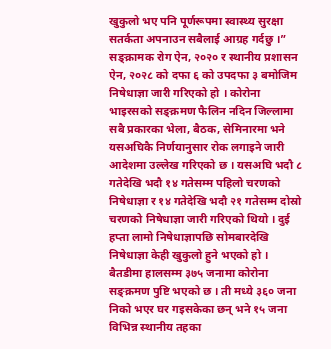खुकुलो भए पनि पूर्णरूपमा स्वास्थ्य सुरक्षा सतर्कता अपनाउन सबैलाई आग्रह गर्दछु ।” सङ्क्रामक रोग ऐन, २०२० र स्थानीय प्रशासन ऐन, २०२८ को दफा ६ को उपदफा ३ बमोजिम निषेधाज्ञा जारी गरिएको हो । कोरोना भाइरसको सङ्क्रमण फैलिन नदिन जिल्लामा सबै प्रकारका भेला, बैठक, सेमिनारमा भने यसअघिकै निर्णयानुसार रोक लगाइने जारी आदेशमा उल्लेख गरिएको छ । यसअघि भदौ ८ गतेदेखि भदौ १४ गतेसम्म पहिलो चरणको निषेधाज्ञा र १४ गतेदेखि भदौ २१ गतेसम्म दोस्रो चरणको निषेधाज्ञा जारी गरिएको थियो । दुई हप्ता लामो निषेधाज्ञापछि सोमबारदेखि निषेधाज्ञा केही खुकुलो हुने भएको हो । बैतडीमा हालसम्म ३७५ जनामा कोरोना सङ्क्रमण पुष्टि भएको छ । ती मध्ये ३६० जना निको भएर घर गइसकेका छन् भने १५ जना विभिन्न स्थानीय तहका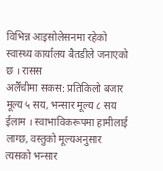विभिन्न आइसोलेसनमा रहेको स्वास्थ्य कार्यालय बैतडीले जनाएको छ । रासस
अलैँचीमा सकस: प्रतिकिलो बजार मूल्य ५ सय, भन्सार मूल्य ८ सय
ईलाम । स्वाभाविकरूपमा हामीलाई लाग्छ, वस्तुको मूल्यअनुसार त्यसको भन्सार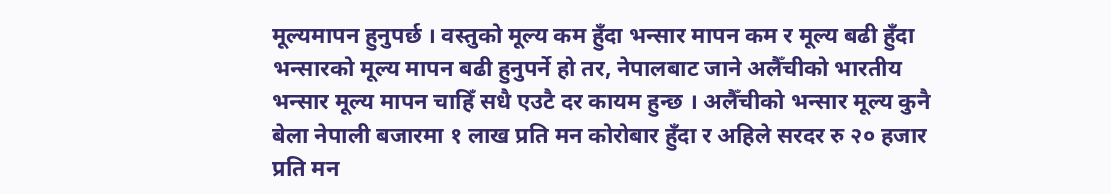मूल्यमापन हुनुपर्छ । वस्तुको मूल्य कम हुँदा भन्सार मापन कम र मूल्य बढी हुँदा भन्सारको मूल्य मापन बढी हुनुपर्ने हो तर, नेपालबाट जाने अलैँचीको भारतीय भन्सार मूल्य मापन चाहिँ सधै एउटै दर कायम हुन्छ । अलैँचीको भन्सार मूल्य कुनै बेला नेपाली बजारमा १ लाख प्रति मन कोरोबार हुँदा र अहिले सरदर रु २० हजार प्रति मन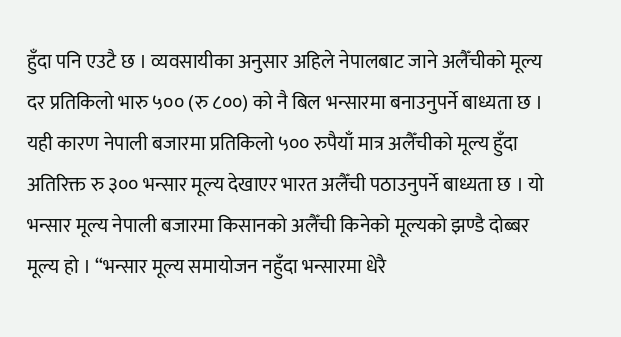हुँदा पनि एउटै छ । व्यवसायीका अनुसार अहिले नेपालबाट जाने अलैँचीको मूल्य दर प्रतिकिलो भारु ५०० (रु ८००) को नै बिल भन्सारमा बनाउनुपर्ने बाध्यता छ । यही कारण नेपाली बजारमा प्रतिकिलो ५०० रुपैयाँ मात्र अलैँचीको मूल्य हुँदा अतिरिक्त रु ३०० भन्सार मूल्य देखाएर भारत अलैँची पठाउनुपर्ने बाध्यता छ । यो भन्सार मूल्य नेपाली बजारमा किसानको अलैँची किनेको मूल्यको झण्डै दोब्बर मूल्य हो । “भन्सार मूल्य समायोजन नहुँदा भन्सारमा धेरै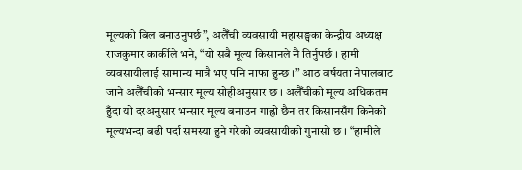मूल्यको बिल बनाउनुपर्छ”, अलैँची व्यवसायी महासङ्घका केन्द्रीय अध्यक्ष राजकुमार कार्कीले भने, “यो सबै मूल्य किसानले नै तिर्नुपर्छ । हामी व्यवसायीलाई सामान्य मात्रै भए पनि नाफा हुन्छ ।” आठ वर्षयता नेपालबाट जाने अलैँचीको भन्सार मूल्य सोहीअनुसार छ । अलैँचीको मूल्य अधिकतम हुँदा यो दरअनुसार भन्सार मूल्य बनाउन गाह्रो छैन तर किसानसँग किनेको मूल्यभन्दा बढी पर्दा समस्या हुने गरेको व्यवसायीको गुनासो छ । “हामीले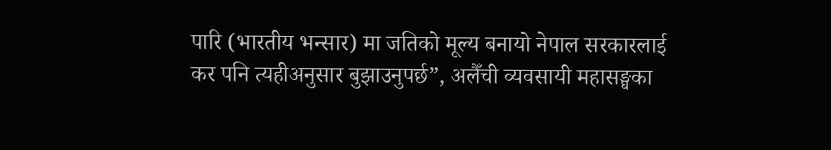पारि (भारतीय भन्सार) मा जतिको मूल्य बनायो नेपाल सरकारलाई कर पनि त्यहीअनुसार बुझाउनुपर्छ”, अलैँची व्यवसायी महासङ्घका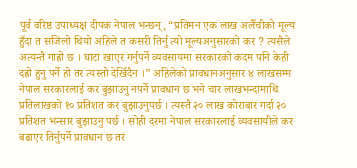पूर्व वरिष्ठ उपाध्यक्ष दीपक नेपाल भन्छन्, “प्रतिमन एक लाख अलैँचीको मूल्य हुँदा त सजिलो थियो अहिले त कसरी तिर्नु त्यो मूल्यअनुसारको कर ? त्यसैले अत्यन्तै गाह्रो छ । घाटा खाएर गर्नुपर्ने व्यवसायमा सरकारको कदम पनि केही दह्रो हुनु पर्ने हो तर त्यस्तो देखिँदैन ।” अहिलेको प्रावधानअनुसार ४ लाखसम्म नेपाल सरकारलाई कर बुझाउनु नपर्ने प्रावधान छ भने चार लाखभन्दामाथि प्रतिलाखको १० प्रतिशत कर बुझाउनुपर्छ । त्यस्तै २० लाख कोराबार गर्दा २० प्रतिशत भन्सार बुझाउनु पर्छ । सोही दरमा नेपाल सरकारलाई व्यवसायीले कर बढाएर तिर्नुपर्ने प्रावधान छ तर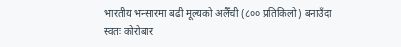भारतीय भन्सारमा बढी मूल्यको अलैँची (८०० प्रतिकिलो) बनाउँदा स्वतः कोरोबार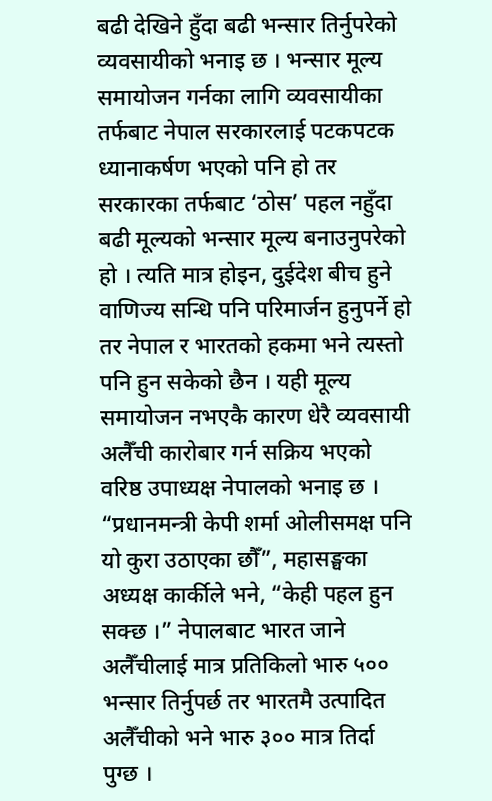बढी देखिने हुँदा बढी भन्सार तिर्नुपरेको व्यवसायीको भनाइ छ । भन्सार मूल्य समायोजन गर्नका लागि व्यवसायीका तर्फबाट नेपाल सरकारलाई पटकपटक ध्यानाकर्षण भएको पनि हो तर सरकारका तर्फबाट ‘ठोस’ पहल नहुँदा बढी मूल्यको भन्सार मूल्य बनाउनुपरेको हो । त्यति मात्र होइन, दुईदेश बीच हुने वाणिज्य सन्धि पनि परिमार्जन हुनुपर्ने हो तर नेपाल र भारतको हकमा भने त्यस्तो पनि हुन सकेको छैन । यही मूल्य समायोजन नभएकै कारण धेरै व्यवसायी अलैँची कारोबार गर्न सक्रिय भएको वरिष्ठ उपाध्यक्ष नेपालको भनाइ छ । “प्रधानमन्त्री केपी शर्मा ओलीसमक्ष पनि यो कुरा उठाएका छौँ”, महासङ्घका अध्यक्ष कार्कीले भने, “केही पहल हुन सक्छ ।” नेपालबाट भारत जाने अलैँचीलाई मात्र प्रतिकिलो भारु ५०० भन्सार तिर्नुपर्छ तर भारतमै उत्पादित अलैँचीको भने भारु ३०० मात्र तिर्दा पुग्छ ।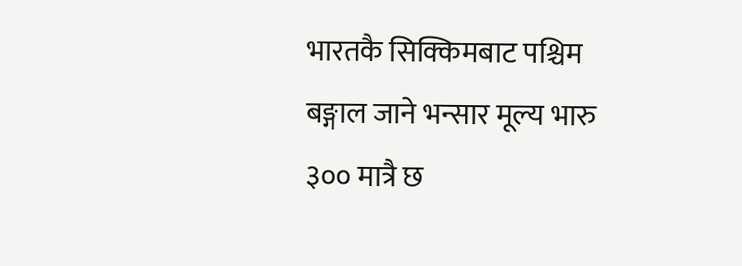भारतकै सिक्किमबाट पश्चिम बङ्गाल जाने भन्सार मूल्य भारु ३०० मात्रै छ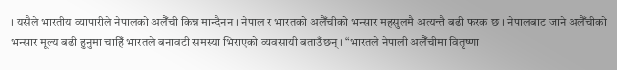। यसैले भारतीय व्यापारीले नेपालको अलैँची किन्न मान्दैनन । नेपाल र भारतको अलैँचीको भन्सार महसुलमै अत्यन्तै बढी फरक छ । नेपालबाट जाने अलैँचीको भन्सार मूल्य बढी हुनुमा चाहिँ भारतले बनावटी समस्या भिराएको व्यवसायी बताउँछन् । “भारतले नेपाली अलैँचीमा वितृष्णा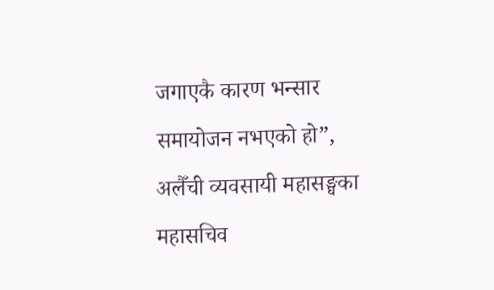जगाएकै कारण भन्सार समायोजन नभएको हो”, अलैँची व्यवसायी महासङ्घका महासचिव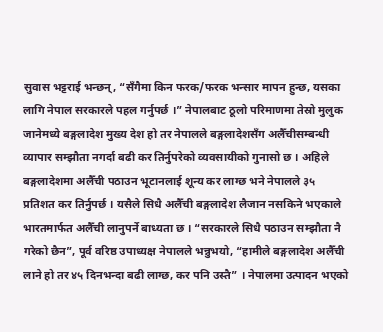सुवास भट्टराई भन्छन्, “सँगैमा किन फरक/फरक भन्सार मापन हुन्छ, यसका लागि नेपाल सरकारले पहल गर्नुपर्छ ।” नेपालबाट ठूलो परिमाणमा तेस्रो मुलुक जानेमध्ये बङ्गलादेश मुख्य देश हो तर नेपालले बङ्गलादेशसँग अलैँचीसम्बन्धी व्यापार सम्झौता नगर्दा बढी कर तिर्नुपरेको व्यवसायीको गुनासो छ । अहिले बङ्गलादेशमा अलैँची पठाउन भूटानलाई शून्य कर लाग्छ भने नेपालले ३५ प्रतिशत कर तिर्नुपर्छ । यसैले सिधै अलैँची बङ्गलादेश लैजान नसकिने भएकाले भारतमार्फत अलैँची लानुपर्ने बाध्यता छ । “सरकारले सिधै पठाउन सम्झौता नै गरेको छैन”, पूर्व वरिष्ठ उपाध्यक्ष नेपालले भन्नुभयो, “हामीले बङ्गलादेश अलैँची लाने हो तर ४५ दिनभन्दा बढी लाग्छ, कर पनि उस्तै” । नेपालमा उत्पादन भएको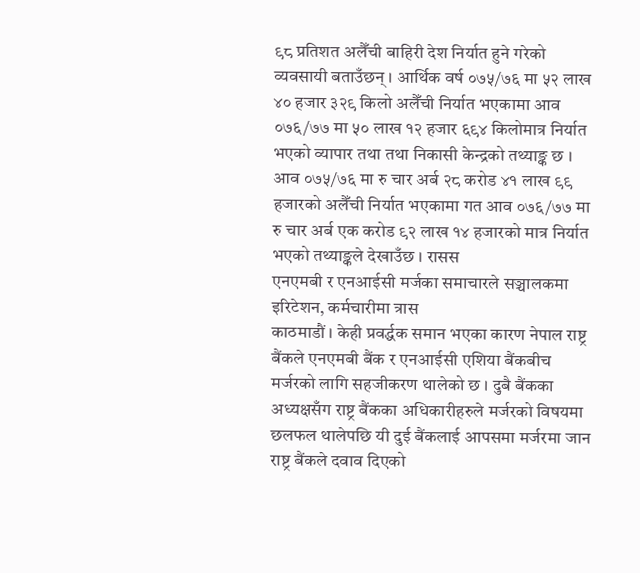९८ प्रतिशत अलैँची बाहिरी देश निर्यात हुने गरेको व्यवसायी बताउँछन् । आर्थिक वर्ष ०७५/७६ मा ५२ लाख ४० हजार ३२९ किलो अलैँची निर्यात भएकामा आव ०७६/७७ मा ५० लाख १२ हजार ६९४ किलोमात्र निर्यात भएको व्यापार तथा तथा निकासी केन्द्रको तथ्याङ्क छ । आव ०७५/७६ मा रु चार अर्ब २८ करोड ४१ लाख ९९ हजारको अलैँची निर्यात भएकामा गत आव ०७६/७७ मा रु चार अर्ब एक करोड ९२ लाख १४ हजारको मात्र निर्यात भएको तथ्याङ्कले देखाउँछ । रासस
एनएमबी र एनआईसी मर्जका समाचारले सञ्चालकमा इरिटेशन, कर्मचारीमा त्रास
काठमाडौं । केही प्रवर्द्धक समान भएका कारण नेपाल राष्ट्र बैंकले एनएमबी बैंक र एनआईसी एशिया बैंकबीच मर्जरको लागि सहजीकरण थालेको छ । दुबै बैंकका अध्यक्षसँग राष्ट्र बैंकका अधिकारीहरुले मर्जरको विषयमा छलफल थालेपछि यी दुई बैंकलाई आपसमा मर्जरमा जान राष्ट्र बैंकले दवाव दिएको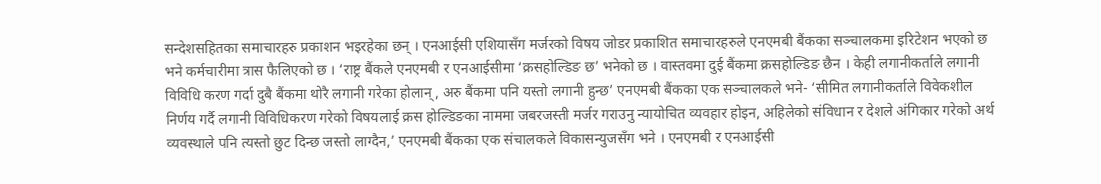सन्देशसहितका समाचारहरु प्रकाशन भइरहेका छन् । एनआईसी एशियासँग मर्जरको विषय जोडर प्रकाशित समाचारहरुले एनएमबी बैंकका सञ्चालकमा इरिटेशन भएको छ भने कर्मचारीमा त्रास फैलिएको छ । ‘राष्ट्र बैंकले एनएमबी र एनआईसीमा ‘क्रसहोल्डिङ छ’ भनेको छ । वास्तवमा दुई बैंकमा क्रसहोल्डिङ छैन । केही लगानीकर्ताले लगानी विविधि करण गर्दा दुबै बैंकमा थोरै लगानी गरेका होलान्, अरु बैंकमा पनि यस्तो लगानी हुन्छ’ एनएमबी बैंकका एक सञ्चालकले भने- ‘सीमित लगानीकर्ताले विवेकशील निर्णय गर्दै लगानी विविधिकरण गरेको विषयलाई क्रस होल्डिङका नाममा जबरजस्ती मर्जर गराउनु न्यायोचित व्यवहार होइन, अहिलेको संविधान र देशले अंगिकार गरेको अर्थ व्यवस्थाले पनि त्यस्तो छुट दिन्छ जस्तो लाग्दैन,’ एनएमबी बैंकका एक संचालकले विकासन्युजसँग भने । एनएमबी र एनआईसी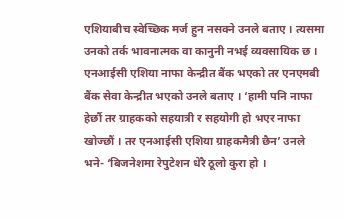एशियाबीच स्वेच्छिक मर्ज हुन नसक्ने उनले बताए । त्यसमा उनको तर्क भावनात्मक वा कानुनी नभई व्यवसायिक छ । एनआईसी एशिया नाफा केन्द्रीत बैंक भएको तर एनएमबी बैंक सेवा केन्द्रीत भएको उनले बताए । ‘हामी पनि नाफा हेर्छौ तर ग्राहकको सहयात्री र सहयोगी हो भएर नाफा खोज्छौं । तर एनआईसी एशिया ग्राहकमैत्री छैन’ उनले भने- ‘बिजनेशमा रेपुटेशन धेरै ठूलो कुरा हो ।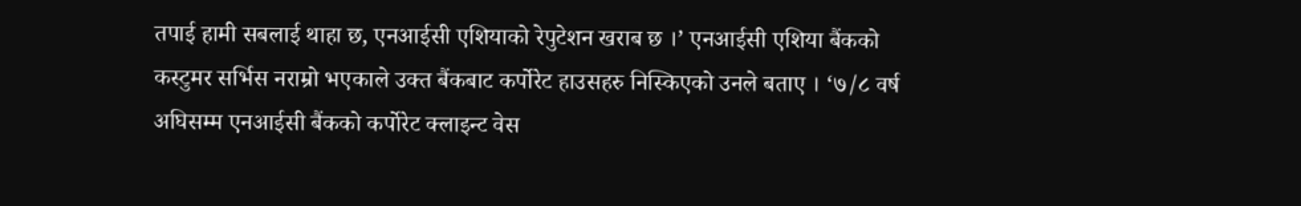तपाई हामी सबलाई थाहा छ, एनआईसी एशियाको रेपुटेशन खराब छ ।’ एनआईसी एशिया बैंकको कस्टुमर सर्भिस नराम्रो भएकाले उक्त बैंकबाट कर्पोरेट हाउसहरु निस्किएको उनले बताए । ‘७/८ वर्ष अघिसम्म एनआईसी बैंकको कर्पोरेट क्लाइन्ट वेस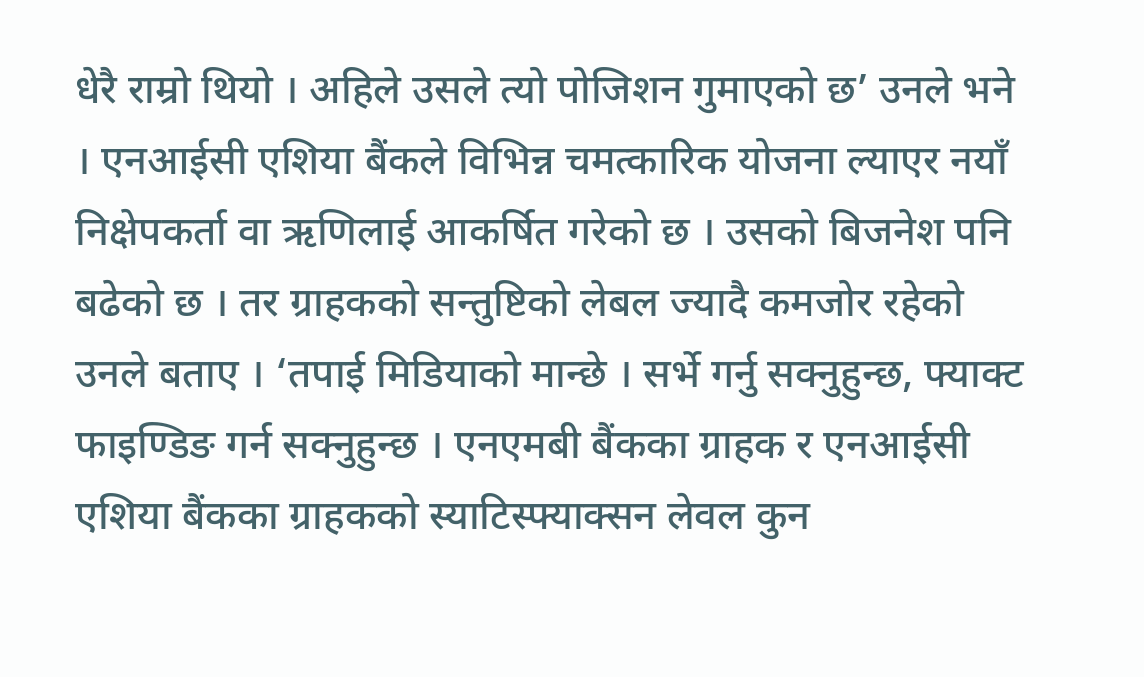धेरै राम्रो थियो । अहिले उसले त्यो पोजिशन गुमाएको छ’ उनले भने । एनआईसी एशिया बैंकले विभिन्न चमत्कारिक योजना ल्याएर नयाँ निक्षेपकर्ता वा ऋणिलाई आकर्षित गरेको छ । उसको बिजनेश पनि बढेको छ । तर ग्राहकको सन्तुष्टिको लेबल ज्यादै कमजोर रहेको उनले बताए । ‘तपाई मिडियाको मान्छे । सर्भे गर्नु सक्नुहुन्छ, फ्याक्ट फाइण्डिङ गर्न सक्नुहुन्छ । एनएमबी बैंकका ग्राहक र एनआईसी एशिया बैंकका ग्राहकको स्याटिस्फ्याक्सन लेवल कुन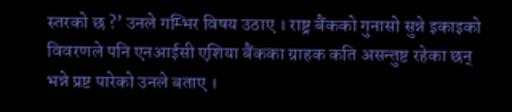स्तरको छ ?’ उनले गम्भिर विषय उठाए । राष्ट्र बैंकको गुनासो सुन्ने इकाइको विवरणले पनि एनआईसी एशिया बैंकका ग्राहक कति असन्तुष्ट रहेका छन् भन्ने प्रष्ट पारेको उनले बताए ।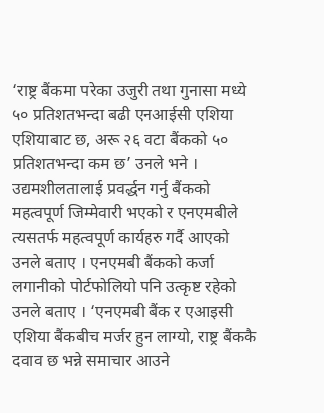‘राष्ट्र बैंकमा परेका उजुरी तथा गुनासा मध्ये ५० प्रतिशतभन्दा बढी एनआईसी एशिया एशियाबाट छ, अरू २६ वटा बैंकको ५० प्रतिशतभन्दा कम छ’ उनले भने । उद्यमशीलतालाई प्रवर्द्धन गर्नु बैंकको महत्वपूर्ण जिम्मेवारी भएको र एनएमबीले त्यसतर्फ महत्वपूर्ण कार्यहरु गर्दै आएको उनले बताए । एनएमबी बैंकको कर्जा लगानीको पोर्टफोलियो पनि उत्कृष्ट रहेको उनले बताए । ‘एनएमबी बैंक र एआइसी एशिया बैंकबीच मर्जर हुन लाग्यो, राष्ट्र बैंककै दवाव छ भन्ने समाचार आउने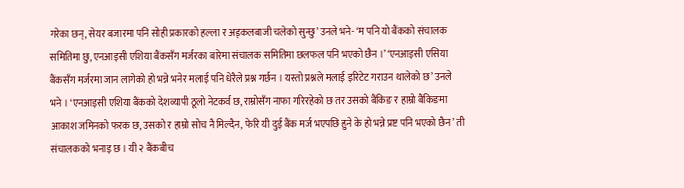गरेका छन्, सेयर बजारमा पनि सोही प्रकारको हल्ला र अड्कलबाजी चलेको सुन्छु’ उनले भने- ‘म पनि यो बैंकको संचालक समितिमा छु, एनआइसी एशिया बैंकसँग मर्जरका बारेमा संचालक समितिमा छलफल पनि भएको छैन ।’ ‘एनआइसी एसिया बैंकसँग मर्जरमा जान लागेको हो भन्ने भनेर मलाई पनि धेरैले प्रश्न गर्छन । यस्तो प्रश्नले मलाई इरिटेट गराउन थालेको छ’ उनले भने । ‘एनआइसी एशिया बैंकको देशव्यापी ठूलो नेटकर्व छ, राम्रोसँग नाफा गरिरहेको छ तर उसको बैंकिङ र हाम्रो बैंकिङमा आकाश जमिनको फरक छ, उसको र हाम्रो सोच नै मिल्दैन, फेरि यी दुई बैंक मर्ज भएपछि हुने के हो भन्ने प्रष्ट पनि भएको छैन’ ती संचालकको भनाइ छ । यी २ बैंकबीच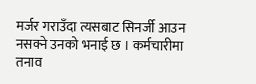मर्जर गराउँदा त्यसबाट सिनर्जी आउन नसक्ने उनको भनाई छ । कर्मचारीमा तनाव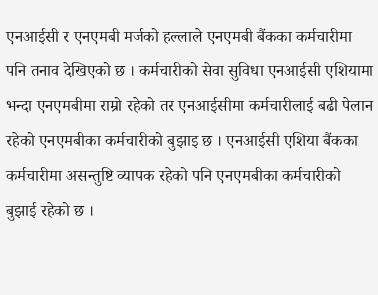एनआईसी र एनएमबी मर्जको हल्लाले एनएमबी बैंकका कर्मचारीमा पनि तनाव देखिएको छ । कर्मचारीको सेवा सुविधा एनआईसी एशियामा भन्दा एनएमबीमा राम्रो रहेको तर एनआईसीमा कर्मचारीलाई बढी पेलान रहेको एनएमबीका कर्मचारीको बुझाइ छ । एनआईसी एशिया बैंकका कर्मचारीमा असन्तुष्टि व्यापक रहेको पनि एनएमबीका कर्मचारीको बुझाई रहेको छ ।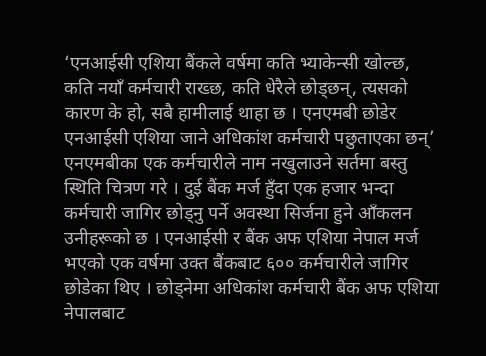‘एनआईसी एशिया बैंकले वर्षमा कति भ्याकेन्सी खोल्छ, कति नयाँ कर्मचारी राख्छ, कति धेरैले छोड्छन्, त्यसको कारण के हो, सबै हामीलाई थाहा छ । एनएमबी छोडेर एनआईसी एशिया जाने अधिकांश कर्मचारी पछुताएका छन्’ एनएमबीका एक कर्मचारीले नाम नखुलाउने सर्तमा बस्तु स्थिति चित्रण गरे । दुई बैंक मर्ज हुँदा एक हजार भन्दा कर्मचारी जागिर छोड्नु पर्ने अवस्था सिर्जना हुने आँकलन उनीहरूको छ । एनआईसी र बैंक अफ एशिया नेपाल मर्ज भएको एक वर्षमा उक्त बैंकबाट ६०० कर्मचारीले जागिर छोडेका थिए । छोड्नेमा अधिकांश कर्मचारी बैंक अफ एशिया नेपालबाट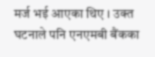मर्ज भई आएका थिए । उक्त घटनाले पनि एनएमबी बैंकका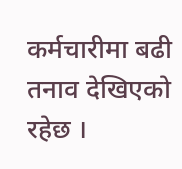कर्मचारीमा बढी तनाव देखिएको रहेछ ।